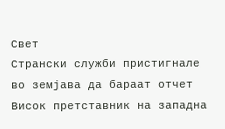Свет
Странски служби пристигнале во земјава да бараат отчет
Висок претставник на западна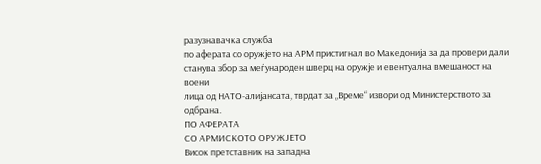разузнавачка служба
по аферата со оружјето на АРМ пристигнал во Македонија за да провери дали
станува збор за меѓународен шверц на оружје и евентуална вмешаност на воени
лица од НАТО-алијансата, тврдат за „Време“ извори од Министерството за одбрана.
ПО АФЕРАТА
СО АРМИСКОТО ОРУЖЈЕТО
Висок претставник на западна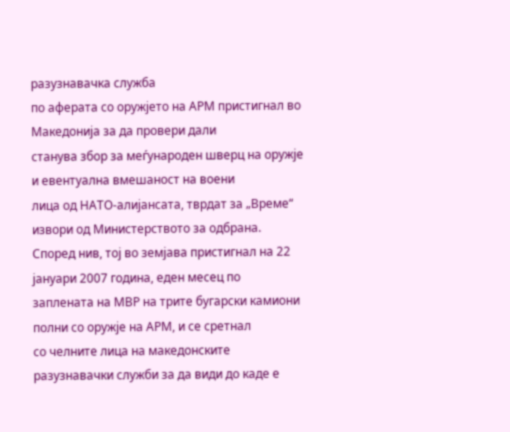разузнавачка служба
по аферата со оружјето на АРМ пристигнал во Македонија за да провери дали
станува збор за меѓународен шверц на оружје и евентуална вмешаност на воени
лица од НАТО-алијансата, тврдат за „Време“ извори од Министерството за одбрана.
Според нив, тој во земјава пристигнал на 22 јануари 2007 година, еден месец по
заплената на МВР на трите бугарски камиони полни со оружје на АРМ, и се сретнал
со челните лица на македонските разузнавачки служби за да види до каде е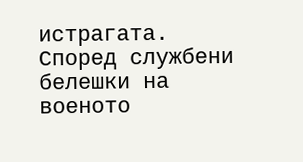истрагата.
Според службени белешки на военото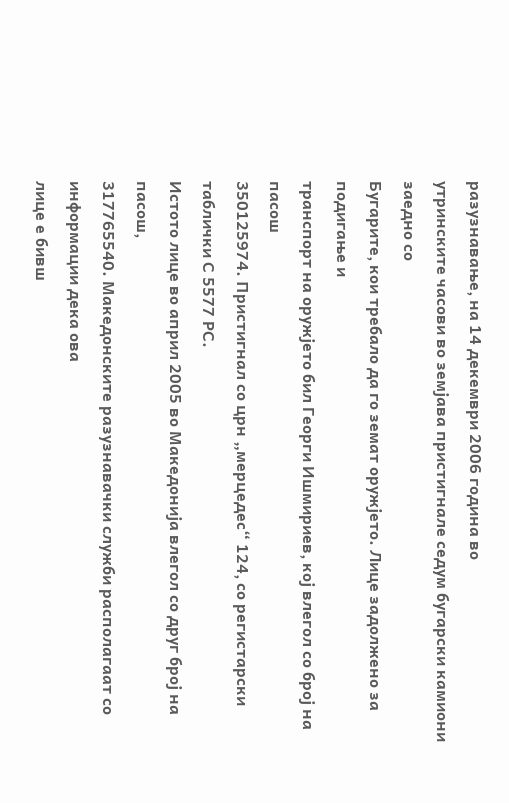разузнавање, на 14 декември 2006 година во
утринските часови во земјава пристигнале седум бугарски камиони заедно со
Бугарите, кои требало да го земат оружјето. Лице задолжено за подигање и
транспорт на оружјето бил Георги Ишмириев, кој влегол со број на пасош
350125974. Пристигнал со црн „мерцедес“ 124, со регистарски таблички С 5577 РС.
Истото лице во април 2005 во Македонија влегол со друг број на пасош,
317765540. Македонските разузнавачки служби располагаат со информации дека ова
лице е бивш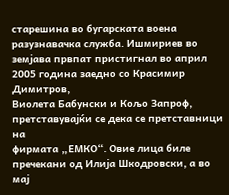старешина во бугарската воена разузнавачка служба. Ишмириев во
земјава првпат пристигнал во април 2005 година заедно со Красимир Димитров,
Виолета Бабунски и Кољо Запроф, претставувајќи се дека се претставници на
фирмата „ЕМКО“. Овие лица биле пречекани од Илија Шкодровски, а во мај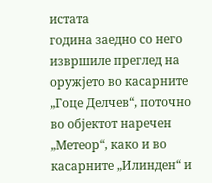истата
година заедно со него извршиле преглед на оружјето во касарните „Гоце Делчев“, поточно
во објектот наречен „Метеор“, како и во касарните „Илинден“ и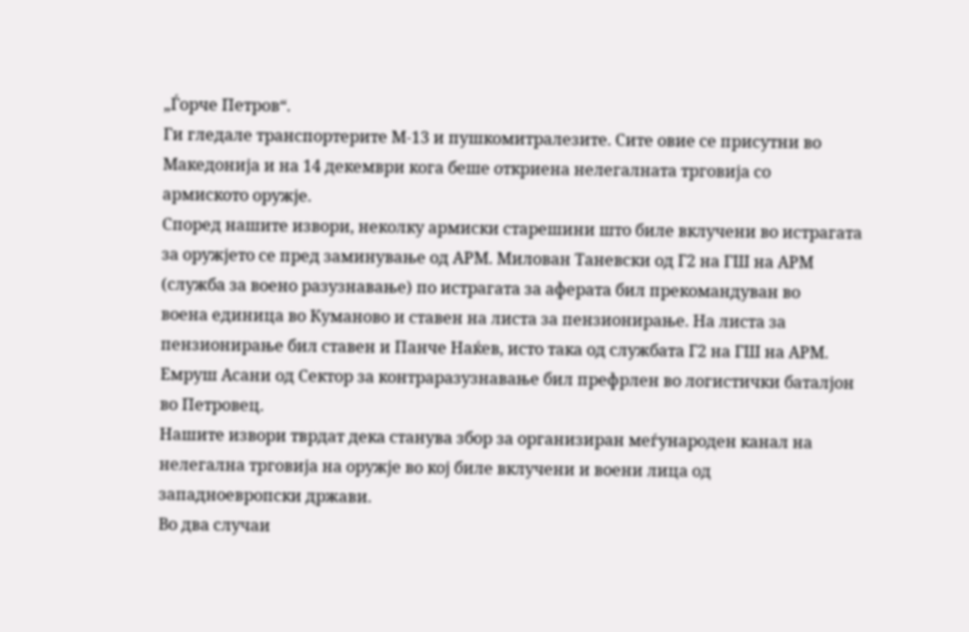„Ѓорче Петров“.
Ги гледале транспортерите М-13 и пушкомитралезите. Сите овие се присутни во
Македонија и на 14 декември кога беше откриена нелегалната трговија со
армиското оружје.
Според нашите извори, неколку армиски старешини што биле вклучени во истрагата
за оружјето се пред заминување од АРМ. Милован Таневски од Г2 на ГШ на АРМ
(служба за воено разузнавање) по истрагата за аферата бил прекомандуван во
воена единица во Куманово и ставен на листа за пензионирање. На листа за
пензионирање бил ставен и Панче Наќев, исто така од службата Г2 на ГШ на АРМ.
Емруш Асани од Сектор за контраразузнавање бил префрлен во логистички баталјон
во Петровец.
Нашите извори тврдат дека станува збор за организиран меѓународен канал на
нелегална трговија на оружје во кој биле вклучени и воени лица од
западноевропски држави.
Во два случаи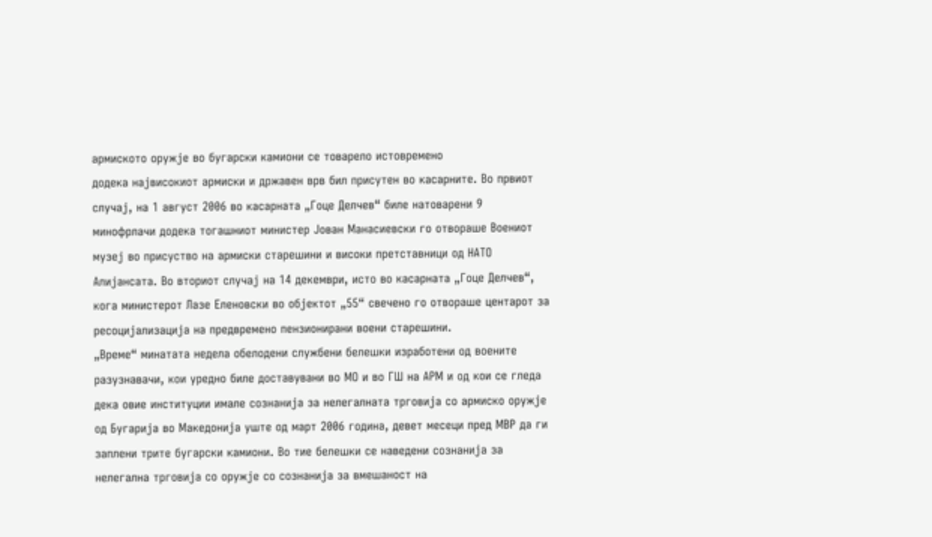армиското оружје во бугарски камиони се товарело истовремено
додека највисокиот армиски и државен врв бил присутен во касарните. Во првиот
случај, на 1 август 2006 во касарната „Гоце Делчев“ биле натоварени 9
минофрлачи додека тогашниот министер Јован Манасиевски го отвораше Воениот
музеј во присуство на армиски старешини и високи претставници од НАТО
Алијансата. Во вториот случај на 14 декември, исто во касарната „Гоце Делчев“,
кога министерот Лазе Еленовски во објектот „55“ свечено го отвораше центарот за
ресоцијализација на предвремено пензионирани воени старешини.
„Време“ минатата недела обелодени службени белешки изработени од воените
разузнавачи, кои уредно биле доставувани во МО и во ГШ на АРМ и од кои се гледа
дека овие институции имале сознанија за нелегалната трговија со армиско оружје
од Бугарија во Македонија уште од март 2006 година, девет месеци пред МВР да ги
заплени трите бугарски камиони. Во тие белешки се наведени сознанија за
нелегална трговија со оружје со сознанија за вмешаност на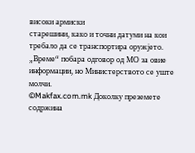високи армиски
старешини, како и точни датуми на кои требало да се транспортира оружјето.
„Време“ побара одговор од МО за овие информации, но Министерството се уште
молчи.
©Makfax.com.mk Доколку преземете содржина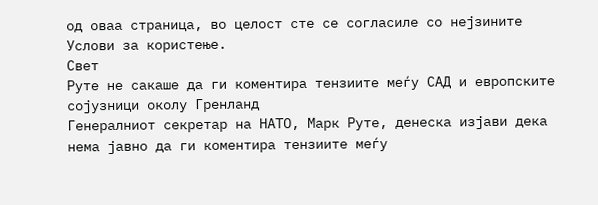од оваа страница, во целост сте се согласиле со нејзините Услови за користење.
Свет
Руте не сакаше да ги коментира тензиите меѓу САД и европските сојузници околу Гренланд
Генералниот секретар на НАТО, Марк Руте, денеска изјави дека нема јавно да ги коментира тензиите меѓу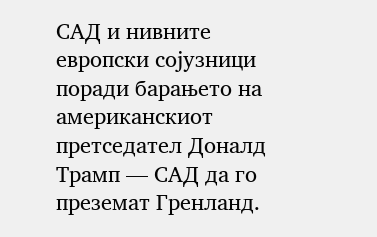САД и нивните европски сојузници поради барањето на американскиот претседател Доналд Трамп — САД да го преземат Гренланд.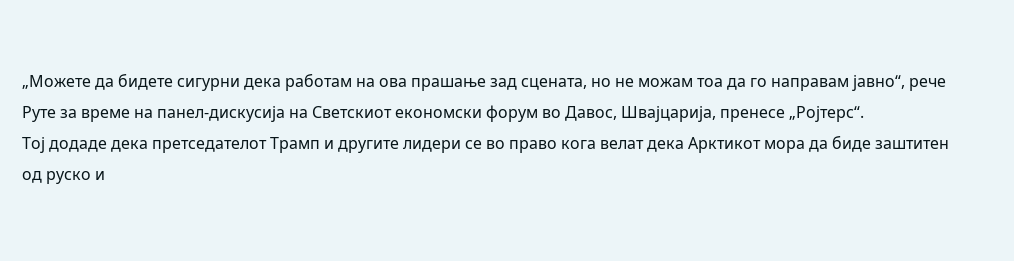„Можете да бидете сигурни дека работам на ова прашање зад сцената, но не можам тоа да го направам јавно“, рече Руте за време на панел-дискусија на Светскиот економски форум во Давос, Швајцарија, пренесе „Ројтерс“.
Тој додаде дека претседателот Трамп и другите лидери се во право кога велат дека Арктикот мора да биде заштитен од руско и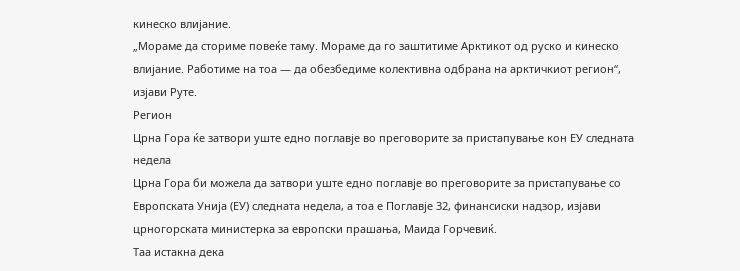кинеско влијание.
„Мораме да сториме повеќе таму. Мораме да го заштитиме Арктикот од руско и кинеско влијание. Работиме на тоа — да обезбедиме колективна одбрана на арктичкиот регион“, изјави Руте.
Регион
Црна Гора ќе затвори уште едно поглавје во преговорите за пристапување кон ЕУ следната недела
Црна Гора би можела да затвори уште едно поглавје во преговорите за пристапување со Европската Унија (ЕУ) следната недела, а тоа е Поглавје 32, финансиски надзор, изјави црногорската министерка за европски прашања, Маида Горчевиќ.
Таа истакна дека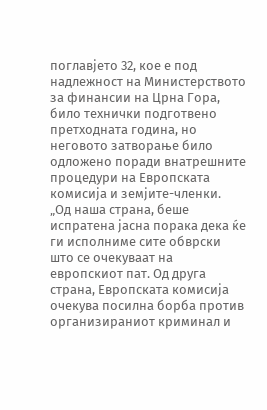поглавјето 32, кое е под надлежност на Министерството за финансии на Црна Гора, било технички подготвено претходната година, но неговото затворање било одложено поради внатрешните процедури на Европската комисија и земјите-членки.
„Од наша страна, беше испратена јасна порака дека ќе ги исполниме сите обврски што се очекуваат на европскиот пат. Од друга страна, Европската комисија очекува посилна борба против организираниот криминал и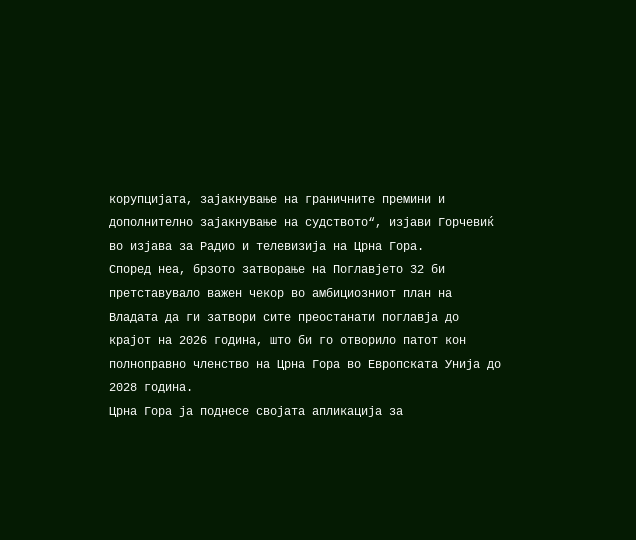корупцијата, зајакнување на граничните премини и дополнително зајакнување на судството“, изјави Горчевиќ во изјава за Радио и телевизија на Црна Гора.
Според неа, брзото затворање на Поглавјето 32 би претставувало важен чекор во амбициозниот план на Владата да ги затвори сите преостанати поглавја до крајот на 2026 година, што би го отворило патот кон полноправно членство на Црна Гора во Европската Унија до 2028 година.
Црна Гора ја поднесе својата апликација за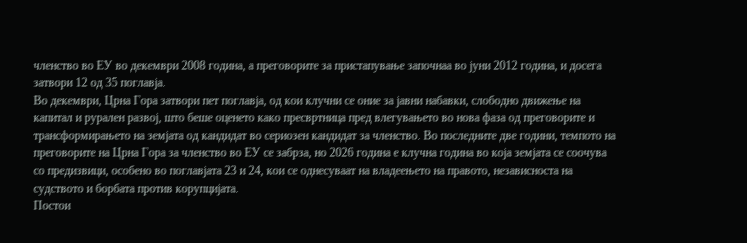членство во ЕУ во декември 2008 година, а преговорите за пристапување започнаа во јуни 2012 година, и досега затвори 12 од 35 поглавја.
Во декември, Црна Гора затвори пет поглавја, од кои клучни се оние за јавни набавки, слободно движење на капитал и рурален развој, што беше оценето како пресвртница пред влегувањето во нова фаза од преговорите и трансформирањето на земјата од кандидат во сериозен кандидат за членство. Во последните две години, темпото на преговорите на Црна Гора за членство во ЕУ се забрза, но 2026 година е клучна година во која земјата се соочува со предизвици, особено во поглавјата 23 и 24, кои се однесуваат на владеењето на правото, независноста на судството и борбата против корупцијата.
Постои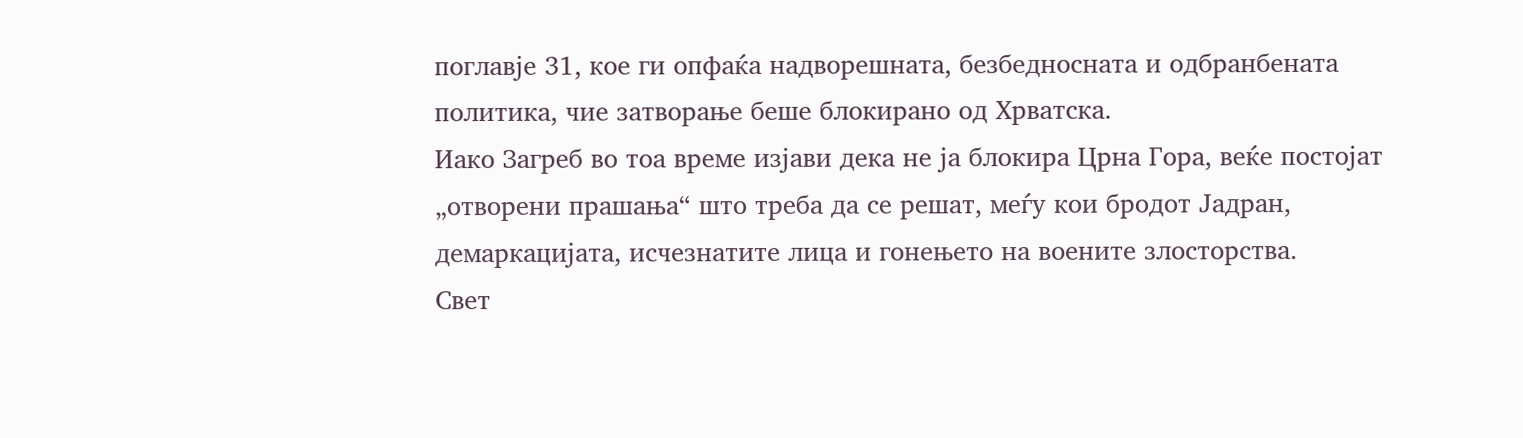поглавје 31, кое ги опфаќа надворешната, безбедносната и одбранбената политика, чие затворање беше блокирано од Хрватска.
Иако Загреб во тоа време изјави дека не ја блокира Црна Гора, веќе постојат „отворени прашања“ што треба да се решат, меѓу кои бродот Јадран, демаркацијата, исчезнатите лица и гонењето на воените злосторства.
Свет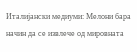Италијански медиуми: Мелони бара начин да се извлече од мировната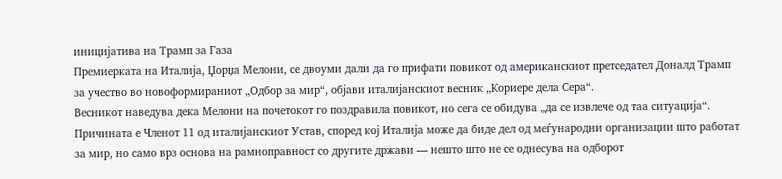иницијатива на Трамп за Газа
Премиерката на Италија, Џорџа Мелони, се двоуми дали да го прифати повикот од американскиот претседател Доналд Трамп за учество во новоформираниот „Одбор за мир“, објави италијанскиот весник „Кориере дела Сера“.
Весникот наведува дека Мелони на почетокот го поздравила повикот, но сега се обидува „да се извлече од таа ситуација“. Причината е Членот 11 од италијанскиот Устав, според кој Италија може да биде дел од меѓународни организации што работат за мир, но само врз основа на рамноправност со другите држави — нешто што не се однесува на одборот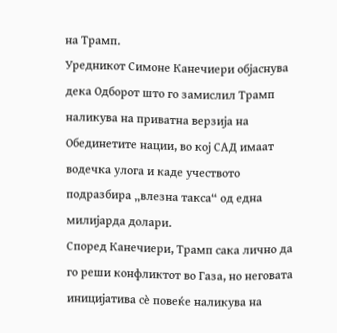на Трамп.
Уредникот Симоне Канечиери објаснува дека Одборот што го замислил Трамп наликува на приватна верзија на Обединетите нации, во кој САД имаат водечка улога и каде учеството подразбира „влезна такса“ од една милијарда долари.
Според Канечиери, Трамп сака лично да го реши конфликтот во Газа, но неговата иницијатива сè повеќе наликува на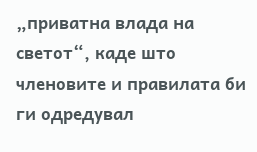„приватна влада на светот“, каде што членовите и правилата би ги одредувал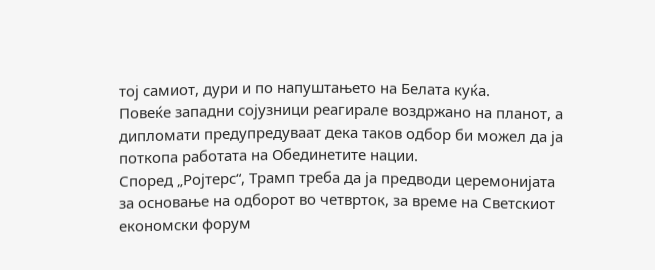тој самиот, дури и по напуштањето на Белата куќа.
Повеќе западни сојузници реагирале воздржано на планот, а дипломати предупредуваат дека таков одбор би можел да ја поткопа работата на Обединетите нации.
Според „Ројтерс“, Трамп треба да ја предводи церемонијата за основање на одборот во четврток, за време на Светскиот економски форум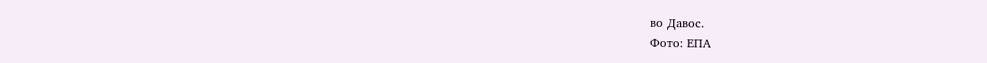во Давос.
Фото: ЕПА